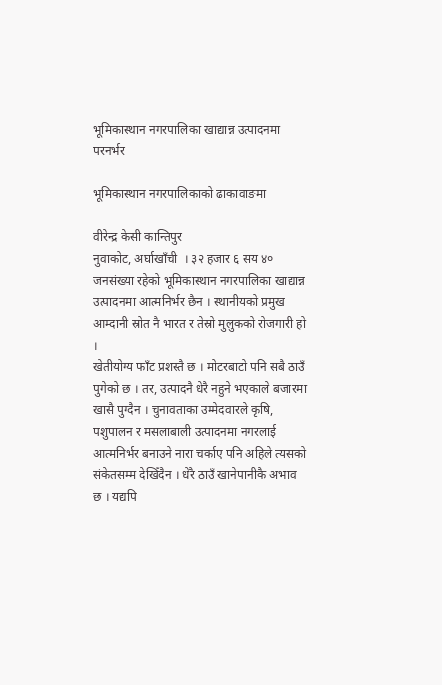भूमिकास्थान नगरपालिका खाद्यान्न उत्पादनमा परनर्भर

भूमिकास्थान नगरपालिकाको ढाकावाङमा

वीरेन्द्र केसी कान्तिपुर
नुवाकोट, अर्घाखाँची  । ३२ हजार ६ सय ४० जनसंख्या रहेको भूमिकास्थान नगरपालिका खाद्यान्न उत्पादनमा आत्मनिर्भर छैन । स्थानीयको प्रमुख आम्दानी स्रोत नै भारत र तेस्रो मुलुकको रोजगारी हो ।
खेतीयोग्य फाँट प्रशस्तै छ । मोटरबाटो पनि सबै ठाउँ पुगेको छ । तर, उत्पादनै धेरै नहुने भएकाले बजारमा खासै पुग्दैन । चुनावताका उम्मेदवारले कृषि, पशुपालन र मसलाबाली उत्पादनमा नगरलाई आत्मनिर्भर बनाउने नारा चर्काए पनि अहिले त्यसको संकेतसम्म देखिँदैन । धेरै ठाउँ खानेपानीकै अभाव छ । यद्यपि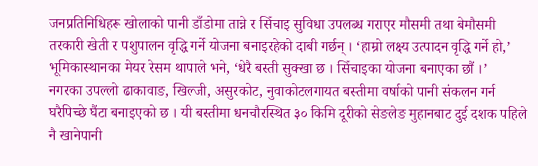जनप्रतिनिधिहरू खोलाको पानी डाँडोमा तान्ने र सिँचाइ सुविधा उपलब्ध गराएर मौसमी तथा बेमौसमी तरकारी खेती र पशुपालन वृद्धि गर्ने योजना बनाइरहेको दाबी गर्छन् । ‘हाम्रो लक्ष्य उत्पादन वृद्धि गर्ने हो,’ भूमिकास्थानका मेयर रेसम थापाले भने, ‘धेरै बस्ती सुक्खा छ । सिँचाइका योजना बनाएका छौं ।’
नगरका उपल्लो ढाकावाङ, खिल्जी, असुरकोट, नुवाकोटलगायत बस्तीमा वर्षाको पानी संकलन गर्न घरैपिच्छे घैंटा बनाइएको छ । यी बस्तीमा धनचौरस्थित ३० किमि दूरीको सेङलेङ मुहानबाट दुई दशक पहिले नै खानेपानी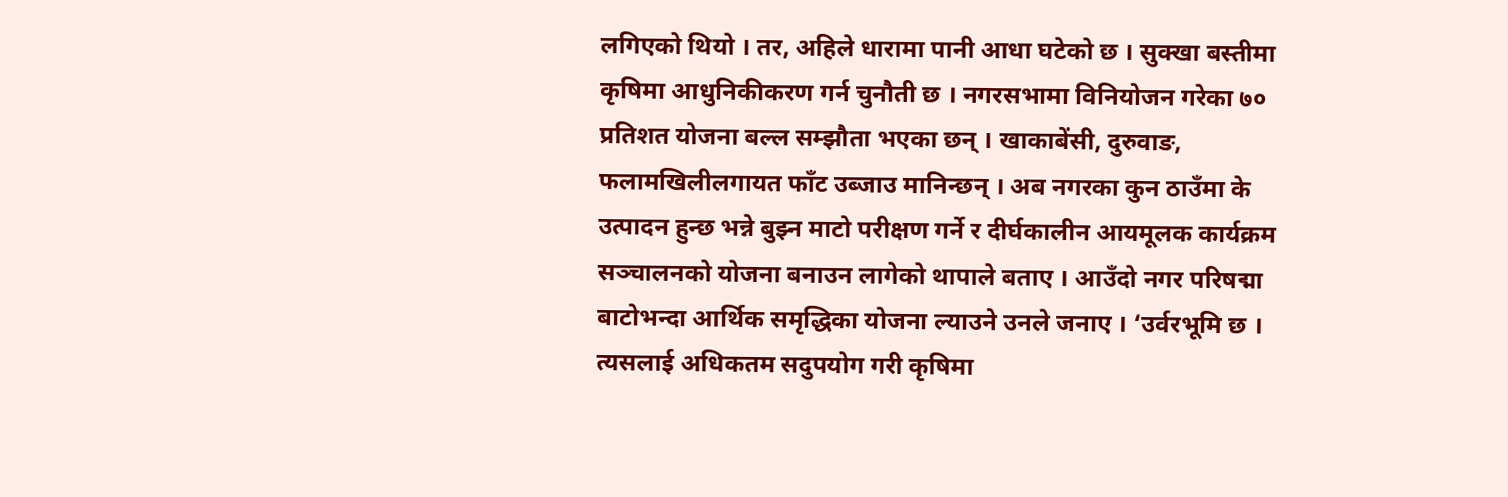लगिएको थियो । तर, अहिले धारामा पानी आधा घटेको छ । सुक्खा बस्तीमा कृषिमा आधुनिकीकरण गर्न चुनौती छ । नगरसभामा विनियोजन गरेका ७० प्रतिशत योजना बल्ल सम्झौता भएका छन् । खाकाबेंसी, दुरुवाङ, फलामखिलीलगायत फाँट उब्जाउ मानिन्छन् । अब नगरका कुन ठाउँमा के उत्पादन हुन्छ भन्ने बुझ्न माटो परीक्षण गर्ने र दीर्घकालीन आयमूलक कार्यक्रम सञ्चालनको योजना बनाउन लागेको थापाले बताए । आउँदो नगर परिषद्मा बाटोभन्दा आर्थिक समृद्धिका योजना ल्याउने उनले जनाए । ‘उर्वरभूमि छ । त्यसलाई अधिकतम सदुपयोग गरी कृषिमा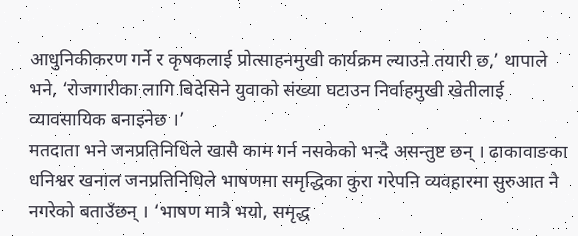आधुनिकीकरण गर्ने र कृषकलाई प्रोत्साहनमुखी कार्यक्रम ल्याउने तयारी छ,’ थापाले भने, ‘रोजगारीका लागि बिदेसिने युवाको संख्या घटाउन निर्वाहमुखी खेतीलाई व्यावसायिक बनाइनेछ ।’
मतदाता भने जनप्रतिनिधिले खासै काम गर्न नसकेको भन्दै असन्तुष्ट छन् । ढाकावाङका धनिश्वर खनाल जनप्रतिनिधिले भाषणमा समृद्धिका कुरा गरेपनि व्यवहारमा सुरुआत नै नगरेको बताउँछन् । ‘भाषण मात्रै भयो, समृद्ध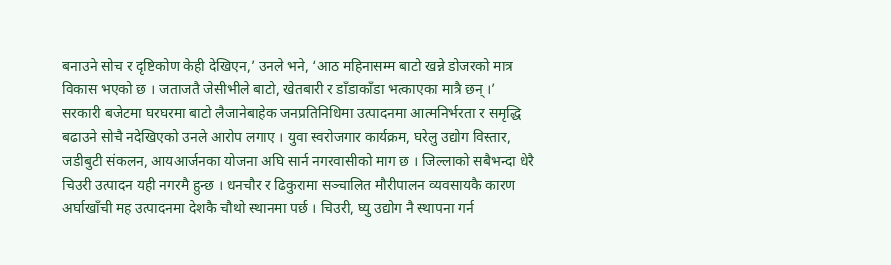बनाउने सोच र दृष्टिकोण केही देखिएन,’ उनले भने, ‘आठ महिनासम्म बाटो खन्ने डोजरको मात्र विकास भएको छ । जताजतै जेसीभीले बाटो, खेतबारी र डाँडाकाँडा भत्काएका मात्रै छन् ।’ सरकारी बजेटमा घरघरमा बाटो लैजानेबाहेक जनप्रतिनिधिमा उत्पादनमा आत्मनिर्भरता र समृद्धि बढाउने सोचै नदेखिएको उनले आरोप लगाए । युवा स्वरोजगार कार्यक्रम, घरेलु उद्योग विस्तार, जडीबुटी संकलन, आयआर्जनका योजना अघि सार्न नगरवासीको माग छ । जिल्लाको सबैभन्दा धेरै चिउरी उत्पादन यही नगरमै हुन्छ । धनचौर र ढिकुरामा सञ्चालित मौरीपालन व्यवसायकै कारण अर्घाखाँची मह उत्पादनमा देशकै चौथो स्थानमा पर्छ । चिउरी, घ्यु उद्योग नै स्थापना गर्न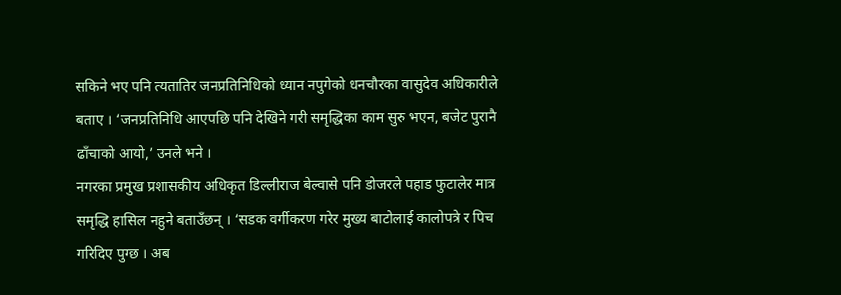सकिने भए पनि त्यतातिर जनप्रतिनिधिको ध्यान नपुगेको धनचौरका वासुदेव अधिकारीले बताए । ‘जनप्रतिनिधि आएपछि पनि देखिने गरी समृद्धिका काम सुरु भएन, बजेट पुरानै ढाँचाको आयो,’ उनले भने ।
नगरका प्रमुख प्रशासकीय अधिकृत डिल्लीराज बेल्वासे पनि डोजरले पहाड फुटालेर मात्र समृद्धि हासिल नहुने बताउँछन् । ‘सडक वर्गीकरण गरेर मुख्य बाटोलाई कालोपत्रे र पिच गरिदिए पुग्छ । अब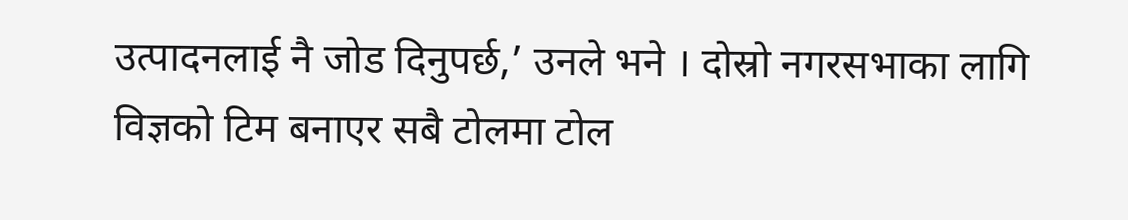उत्पादनलाई नै जोड दिनुपर्छ,’ उनले भने । दोस्रो नगरसभाका लागि विज्ञको टिम बनाएर सबै टोलमा टोल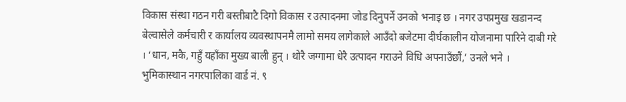विकास संस्था गठन गरी बस्तीबाटै दिगो विकास र उत्पादनमा जोड दिनुपर्ने उनको भनाइ छ । नगर उपप्रमुख खडानन्द बेल्वासेले कर्मचारी र कार्यालय व्यवस्थापनमै लामो समय लागेकाले आउँदो बजेटमा दीर्घकालीन योजनामा पारिने दाबी गरे । ‘धान, मकै, गहुँ यहाँका मुख्य बाली हुन् । थोरै जग्गामा धेरै उत्पादन गराउने विधि अपनाउँछौं,’ उनले भने ।
भुमिकास्थान नगरपालिका वार्ड नं. ९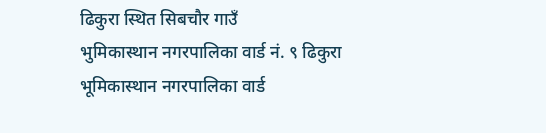ढिकुरा स्थित सिबचौर गाउँ
भुमिकास्थान नगरपालिका वार्ड नं. ९ ढिकुरा
भूमिकास्थान नगरपालिका वार्ड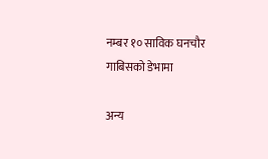नम्बर १० साविक घनचौर गाबिसको डेभामा

अन्य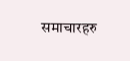समाचारहरु